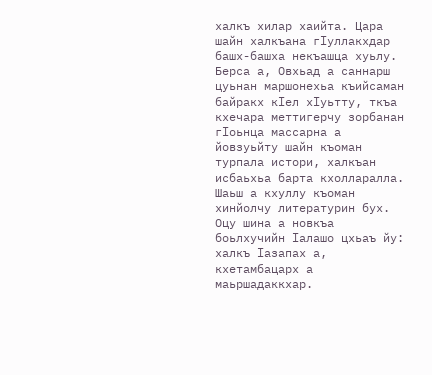халкъ хилар хаийта. Цара шайн халкъана гӏуллакхдар башх-башха некъашца хуьлу. Берса а, Овхьад а саннарш цуьнан маршонехьа къийсаман байракх кӏел хӏуьтту, ткъа кхечара меттигерчу зорбанан гӏоьнца массарна а йовзуьйту шайн къоман турпала истори, халкъан исбаьхьа барта кхолларалла. Шаьш а кхуллу къоман хинйолчу литературин бух.
Оцу шина а новкъа боьлхучийн ӏалашо цхьаъ йу: халкъ ӏазапах а, кхетамбацарх а маьршадаккхар.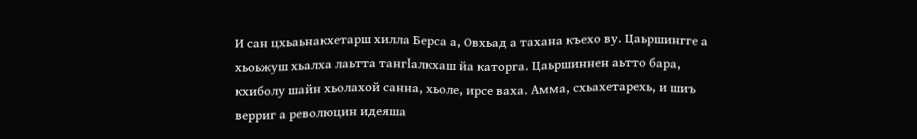И сан цхьаьнакхетарш хилла Берса а, Овхьад а тахана къехо ву. Цаьршингге а хьоьжуш хьалха лаьтта тангӏалкхаш йа каторга. Цаьршиннен аьтто бара, кхиболу шайн хьолахой санна, хьоле, ирсе ваха. Амма, схьахетарехь, и шиъ верриг а революцин идеяша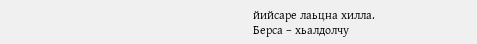йийсаре лаьцна хилла.
Берса – хьалдолчу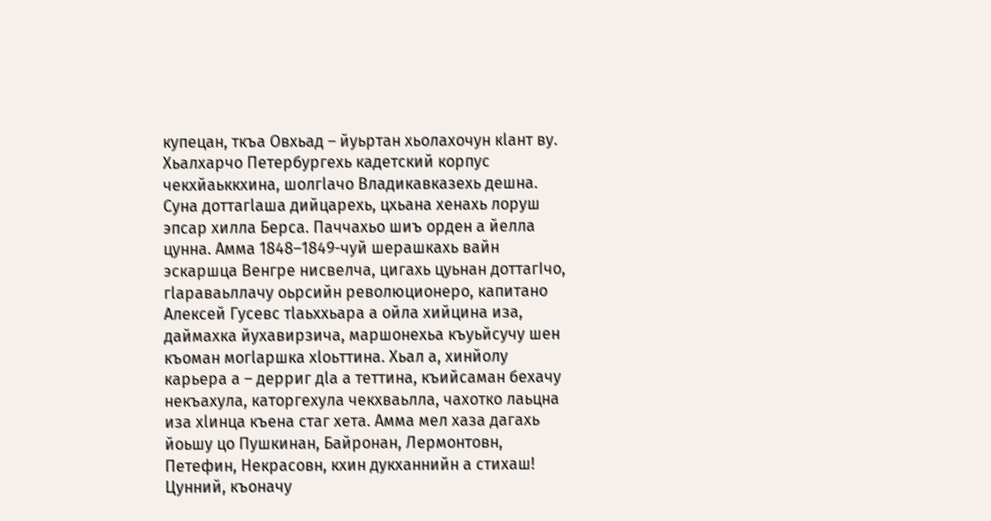купецан, ткъа Овхьад – йуьртан хьолахочун кӏант ву. Хьалхарчо Петербургехь кадетский корпус чекхйаьккхина, шолгӏачо Владикавказехь дешна. Суна доттагӏаша дийцарехь, цхьана хенахь лоруш эпсар хилла Берса. Паччахьо шиъ орден а йелла цунна. Амма 1848–1849-чуй шерашкахь вайн эскаршца Венгре нисвелча, цигахь цуьнан доттагІчо, гӏараваьллачу оьрсийн революционеро, капитано Алексей Гусевс тӏаьххьара а ойла хийцина иза, даймахка йухавирзича, маршонехьа къуьйсучу шен къоман могӏаршка хӏоьттина. Хьал а, хинйолу карьера а – дерриг дӏа а теттина, къийсаман бехачу некъахула, каторгехула чекхваьлла, чахотко лаьцна иза хӏинца къена стаг хета. Амма мел хаза дагахь йоьшу цо Пушкинан, Байронан, Лермонтовн, Петефин, Некрасовн, кхин дукханнийн а стихаш! Цунний, къоначу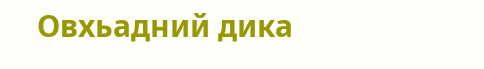Овхьадний дика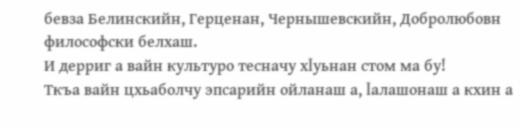бевза Белинскийн, Герценан, Чернышевскийн, Добролюбовн философски белхаш.
И дерриг а вайн культуро тесначу хӏуьнан стом ма бу!
Ткъа вайн цхьаболчу эпсарийн ойланаш а, ӏалашонаш а кхин а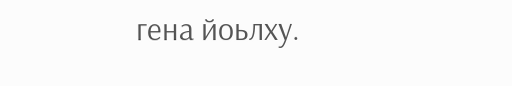гена йоьлху.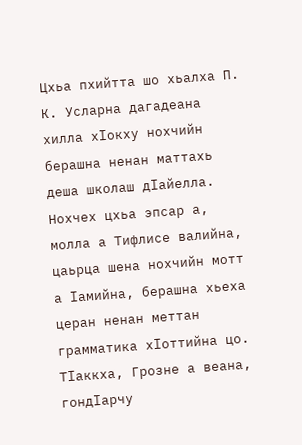Цхьа пхийтта шо хьалха П. К. Усларна дагадеана хилла хӏокху нохчийн берашна ненан маттахь деша школаш дӏайелла. Нохчех цхьа эпсар а, молла а Тифлисе валийна, цаьрца шена нохчийн мотт а ӏамийна, берашна хьеха церан ненан меттан грамматика хӏоттийна цо. Тӏаккха, Грозне а веана, гондӏарчу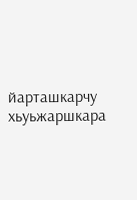йарташкарчу хьуьжаршкара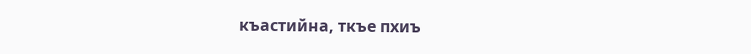къастийна, ткъе пхиъ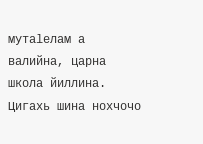мутаӏелам а валийна, царна школа йиллина. Цигахь шина нохчочо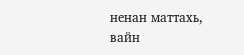ненан маттахь, вайн